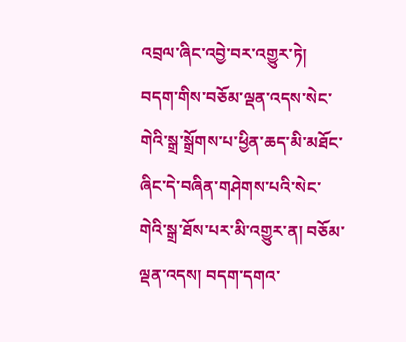འབྲལ་ཞིང་འབྱེ་བར་འགྱུར་ཏེ། བདག་གིས་བཅོམ་ལྡན་འདས་སེང་གེའི་སྒྲ་སྒྲོགས་པ་ཕྱིན་ཆད་མི་མཐོང་ཞིང་དེ་བཞིན་གཤེགས་པའི་སེང་གེའི་སྒྲ་ཐོས་པར་མི་འགྱུར་ན། བཅོམ་ལྡན་འདས། བདག་དགའ་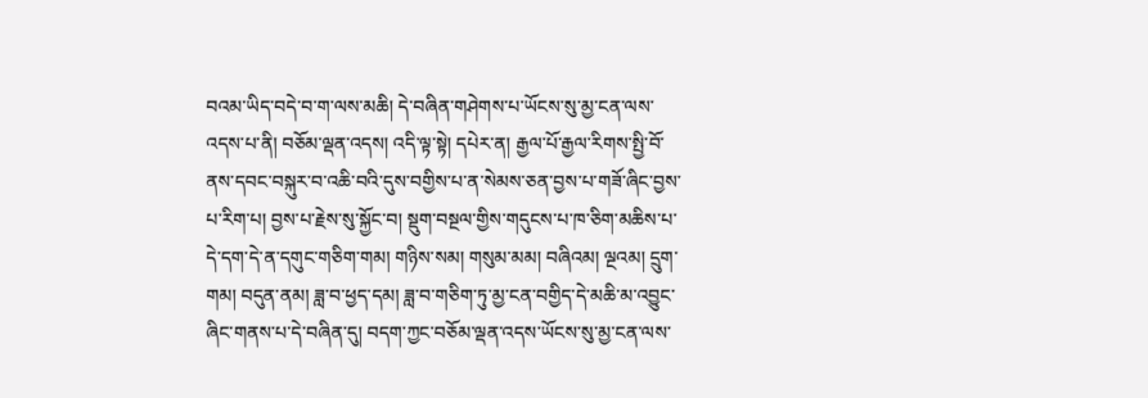བའམ་ཡིད་བདེ་བ་ག་ལས་མཆི། དེ་བཞིན་གཤེགས་པ་ཡོངས་སུ་མྱ་ངན་ལས་འདས་པ་ནི། བཅོམ་ལྡན་འདས། འདི་ལྟ་སྟེ། དཔེར་ན། རྒྱལ་པོ་རྒྱལ་རིགས་སྤྱི་བོ་ནས་དབང་བསྐུར་བ་འཆི་བའི་དུས་བགྱིས་པ་ན་སེམས་ཅན་བྱས་པ་གཟོ་ཞིང་བྱས་པ་རིག་པ། བྱས་པ་རྗེས་སུ་སྐྱོང་བ། སྡུག་བསྔལ་གྱིས་གདུངས་པ་ཁ་ཅིག་མཆིས་པ་དེ་དག་དེ་ན་དགུང་གཅིག་གམ། གཉིས་སམ། གསུམ་མམ། བཞིའམ། ལྔའམ། དྲུག་གམ། བདུན་ནམ། ཟླ་བ་ཕྱད་དམ། ཟླ་བ་གཅིག་ཏུ་མྱ་ངན་བགྱིད་དེ་མཆི་མ་འབྱུང་ཞིང་གནས་པ་དེ་བཞིན་དུ། བདག་ཀྱང་བཅོམ་ལྡན་འདས་ཡོངས་སུ་མྱ་ངན་ལས་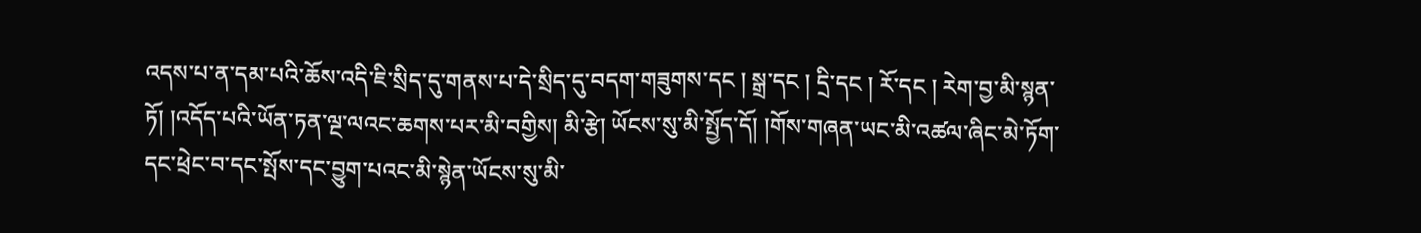འདས་པ་ན་དམ་པའི་ཆོས་འདི་ཇི་སྲིད་དུ་གནས་པ་དེ་སྲིད་དུ་བདག་གཟུགས་དང ། སྒྲ་དང ། དྲི་དང ། རོ་དང ། རེག་བྱ་མི་སྙན་ཏོ། །འདོད་པའི་ཡོན་ཏན་ལྔ་ལའང་ཆགས་པར་མི་བགྱིས། མི་རྩེ། ཡོངས་སུ་མི་སྤྱོད་དོ། །གོས་གཞན་ཡང་མི་འཚལ་ཞིང་མེ་ཏོག་དང་ཕྲེང་བ་དང་སྤོས་དང་བྱུག་པའང་མི་སྙེན་ཡོངས་སུ་མི་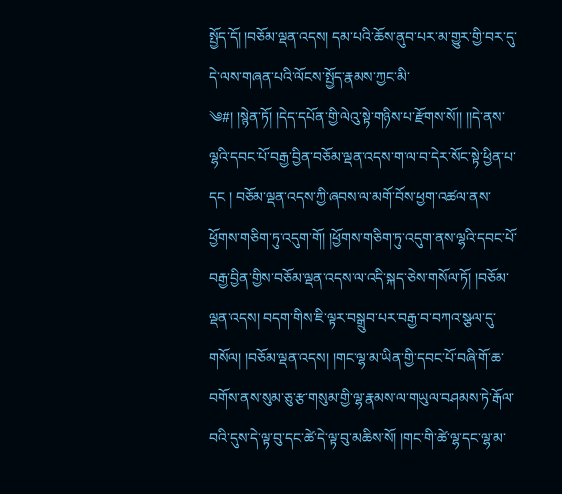སྤྱོད་དོ། །བཅོམ་ལྡན་འདས། དམ་པའི་ཆོས་ནུབ་པར་མ་གྱུར་གྱི་བར་དུ་དེ་ལས་གཞན་པའི་ལོངས་སྤྱོད་རྣམས་ཀྱང་མི་
༄#། །སྙེན་ཏོ། །དེད་དཔོན་གྱི་ལེའུ་སྟེ་གཉིས་པ་རྫོགས་སོ།། །།དེ་ནས་ལྷའི་དབང་པོ་བརྒྱ་བྱིན་བཅོམ་ལྡན་འདས་ག་ལ་བ་དེར་སོང་སྟེ་ཕྱིན་པ་དང ། བཅོམ་ལྡན་འདས་ཀྱི་ཞབས་ལ་མགོ་བོས་ཕྱག་འཚལ་ནས་ཕྱོགས་གཅིག་ཏུ་འདུག་གོ། །ཕྱོགས་གཅིག་ཏུ་འདུག་ནས་ལྷའི་དབང་པོ་བརྒྱ་བྱིན་གྱིས་བཅོམ་ལྡན་འདས་ལ་འདི་སྐད་ཅེས་གསོལ་ཏོ། །བཅོམ་ལྡན་འདས། བདག་གིས་ཇི་ལྟར་བསྒྲུབ་པར་བརྒྱ་བ་བཀའ་སྩལ་དུ་གསོལ། །བཅོམ་ལྡན་འདས། །གང་ལྷ་མ་ཡིན་གྱི་དབང་པོ་བཞི་གོ་ཆ་བགོས་ནས་སུམ་ཅུ་རྩ་གསུམ་གྱི་ལྷ་རྣམས་ལ་གཡུལ་བཤམས་ཏེ་རྒོལ་བའི་དུས་དེ་ལྟ་བུ་དང་ཚེ་དེ་ལྟ་བུ་མཆིས་སོ། །གང་གི་ཚེ་ལྷ་དང་ལྷ་མ་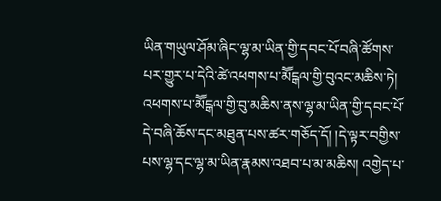ཡིན་གཡུལ་ཤོམ་ཞིང་ལྷ་མ་ཡིན་གྱི་དབང་པོ་བཞི་ཚོགས་པར་གྱུར་པ་དེའི་ཚེ་འཕགས་པ་མཽངྒལ་གྱི་བུའང་མཆིས་ཏེ། འཕགས་པ་མཽངྒལ་གྱི་བུ་མཆིས་ནས་ལྷ་མ་ཡིན་གྱི་དབང་པོ་དེ་བཞི་ཆོས་དང་མཐུན་པས་ཚར་གཅོད་དོ། །དེ་ལྟར་བགྱིས་པས་ལྷ་དང་ལྷ་མ་ཡིན་རྣམས་འཐབ་པ་མ་མཆིས། འགྱེད་པ་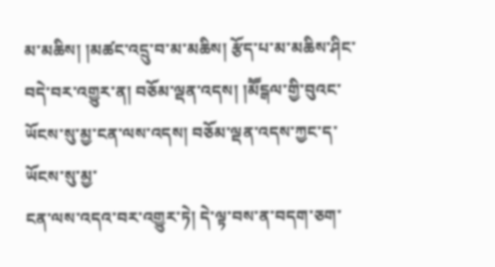མ་མཆིས། །མཚང་འདྲུ་བ་མ་མཆིས། རྩོད་པ་མ་མཆིས་ཤིང་བདེ་བར་འགྱུར་ན། བཅོམ་ལྡན་འདས། །མཽངྒལ་གྱི་བུའང་ཡོངས་སུ་མྱ་ངན་ལས་འདས། བཅོམ་ལྡན་འདས་ཀྱང་ད་ཡོངས་སུ་མྱ་
ངན་ལས་འདའ་བར་འགྱུར་ཏེ། དེ་ལྟ་བས་ན་བདག་ཅག་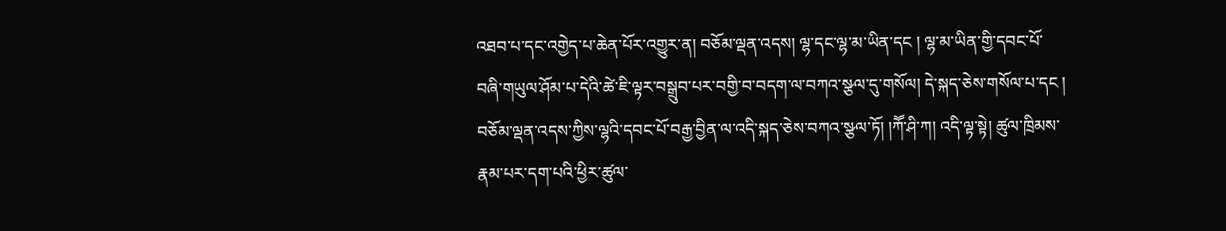འཐབ་པ་དང་འགྱེད་པ་ཆེན་པོར་འགྱུར་ན། བཅོམ་ལྡན་འདས། ལྷ་དང་ལྷ་མ་ཡིན་དང ། ལྷ་མ་ཡིན་གྱི་དབང་པོ་བཞི་གཡུལ་ཤོམ་པ་དེའི་ཚེ་ཇི་ལྟར་བསྒྲུབ་པར་བགྱི་བ་བདག་ལ་བཀའ་སྩལ་དུ་གསོལ། དེ་སྐད་ཅེས་གསོལ་པ་དང ། བཅོམ་ལྡན་འདས་ཀྱིས་ལྷའི་དབང་པོ་བརྒྱ་བྱིན་ལ་འདི་སྐད་ཅེས་བཀའ་སྩལ་ཏོ། །ཀཽ་ཤི་ཀ། འདི་ལྟ་སྟེ། ཚུལ་ཁྲིམས་རྣམ་པར་དག་པའི་ཕྱིར་ཚུལ་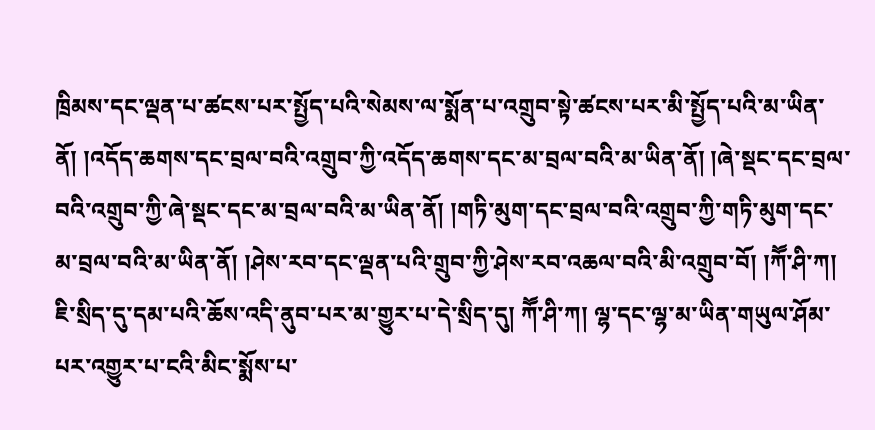ཁྲིམས་དང་ལྡན་པ་ཚངས་པར་སྤྱོད་པའི་སེམས་ལ་སྨོན་པ་འགྲུབ་སྟེ་ཚངས་པར་མི་སྤྱོད་པའི་མ་ཡིན་ནོ། །འདོད་ཆགས་དང་བྲལ་བའི་འགྲུབ་ཀྱི་འདོད་ཆགས་དང་མ་བྲལ་བའི་མ་ཡིན་ནོ། །ཞེ་སྡང་དང་བྲལ་བའི་འགྲུབ་ཀྱི་ཞེ་སྡང་དང་མ་བྲལ་བའི་མ་ཡིན་ནོ། །གཏི་མུག་དང་བྲལ་བའི་འགྲུབ་ཀྱི་གཏི་མུག་དང་མ་བྲལ་བའི་མ་ཡིན་ནོ། །ཤེས་རབ་དང་ལྡན་པའི་གྲུབ་ཀྱི་ཤེས་རབ་འཆལ་བའི་མི་འགྲུབ་བོ། །ཀཽ་ཤི་ཀ། ཇི་སྲིད་དུ་དམ་པའི་ཆོས་འདི་ནུབ་པར་མ་གྱུར་པ་དེ་སྲིད་དུ། ཀཽ་ཤི་ཀ། ལྷ་དང་ལྷ་མ་ཡིན་གཡུལ་ཤོམ་པར་འགྱུར་པ་ངའི་མིང་སྨོས་པ་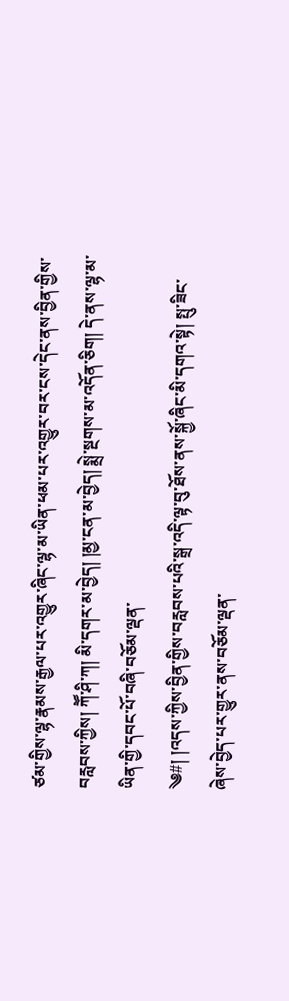ཙམ་གྱིས་ལྷ་རྣམས་རྒྱལ་པར་འགྱུར་ཞིང་ལྷ་མ་ཡིན་ཕམ་པར་འགྱུར་བར་ངས་དེང་ནས་བྱིན་གྱིས་བརླབས་ཀྱིས། ཀཽ་ཤི་ཀ། མི་དགར་མ་བྱེད། །མྱ་ངན་མ་བྱེད། སྨྲེ་སྔགས་མ་འདོན་ཅིག། དེ་ནས་ལྷ་མ་ཡིན་གྱི་དབང་པོ་བཞི་བཅོམ་ལྡན་
༄#། །འདས་ཀྱིས་བྱིན་གྱིས་བརླབས་པའི་སྒྲ་འདི་ལྟ་བུ་ཐོས་ནས་སྐྱོ་ཞིང་མི་དགའ་སྟེ། སྤུ་ཟིང་ཞེས་བྱེད་པར་གྱུར་ནས་བཅོམ་ལྡན་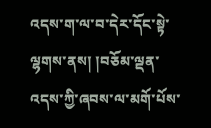འདས་ག་ལ་བ་དེར་དོང་སྟེ་ལྷགས་ནས། །བཅོམ་ལྡན་འདས་ཀྱི་ཞབས་ལ་མགོ་པོས་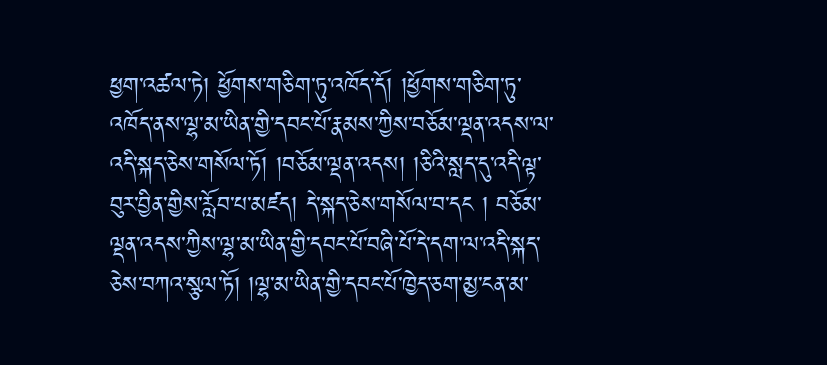ཕྱག་འཚལ་ཏེ། ཕྱོགས་གཅིག་ཏུ་འཁོད་དོ། །ཕྱོགས་གཅིག་ཏུ་འཁོད་ནས་ལྷ་མ་ཡིན་གྱི་དབང་པོ་རྣམས་ཀྱིས་བཅོམ་ལྡན་འདས་ལ་འདི་སྐད་ཅེས་གསོལ་ཏོ། །བཅོམ་ལྡན་འདས། །ཅིའི་སླད་དུ་འདི་ལྟ་བུར་བྱིན་གྱིས་རློབ་པ་མཛད། དེ་སྐད་ཅེས་གསོལ་བ་དང ། བཅོམ་ལྡན་འདས་ཀྱིས་ལྷ་མ་ཡིན་གྱི་དབང་པོ་བཞི་པོ་དེ་དག་ལ་འདི་སྐད་ཅེས་བཀའ་སྩལ་ཏོ། །ལྷ་མ་ཡིན་གྱི་དབང་པོ་ཁྱེད་ཅག་མྱ་ངན་མ་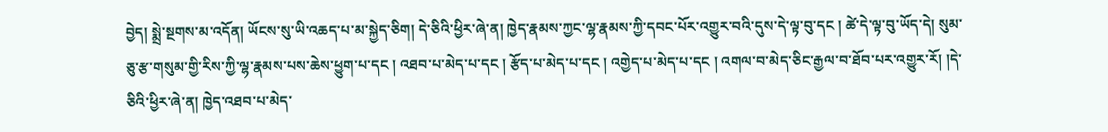བྱེད། སྨྲེ་སྔགས་མ་འདོན། ཡོངས་སུ་ཡི་འཆད་པ་མ་སྐྱེད་ཅིག། དེ་ཅིའི་ཕྱིར་ཞེ་ན། ཁྱེད་རྣམས་ཀྱང་ལྷ་རྣམས་ཀྱི་དབང་པོར་འགྱུར་བའི་དུས་དེ་ལྟ་བུ་དང ། ཚེ་དེ་ལྟ་བུ་ཡོད་དེ། སུམ་ཅུ་རྩ་གསུམ་གྱི་རིས་ཀྱི་ལྷ་རྣམས་པས་ཆེས་ཕྱུག་པ་དང ། འཐབ་པ་མེད་པ་དང ། རྩོད་པ་མེད་པ་དང ། འགྱེད་པ་མེད་པ་དང ། འགལ་བ་མེད་ཅིང་རྒྱལ་བ་ཐོབ་པར་འགྱུར་རོ། །དེ་ཅིའི་ཕྱིར་ཞེ་ན། ཁྱེད་འཐབ་པ་མེད་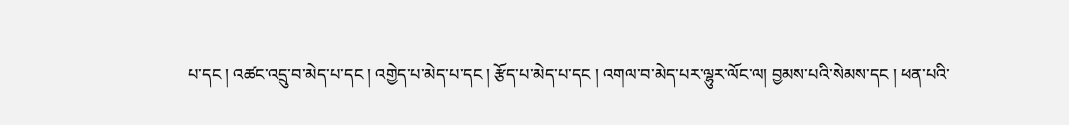པ་དང ། འཚང་འདྲུ་བ་མེད་པ་དང ། འགྱེད་པ་མེད་པ་དང ། རྩོད་པ་མེད་པ་དང ། འགལ་བ་མེད་པར་ལྷུར་ལོང་ལ། བྱམས་པའི་སེམས་དང ། ཕན་པའི་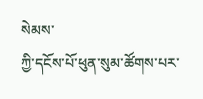སེམས་
ཀྱི་དངོས་པོ་ཕུན་སུམ་ཚོགས་པར་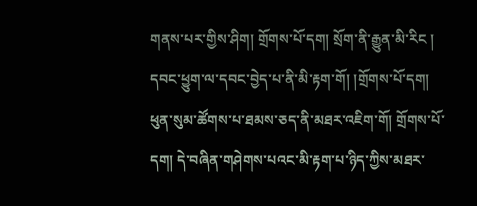གནས་པར་གྱིས་ཤིག། གྲོགས་པོ་དག། སྲོག་ནི་རྒྱུན་མི་རིང ། དབང་ཕྱུག་ལ་དབང་བྱེད་པ་ནི་མི་རྟག་གོ། །གྲོགས་པོ་དག། ཕུན་སུམ་ཚོགས་པ་ཐམས་ཅད་ནི་མཐར་འཇིག་གོ། གྲོགས་པོ་དག། དེ་བཞིན་གཤེགས་པའང་མི་རྟག་པ་ཉིད་ཀྱིས་མཐར་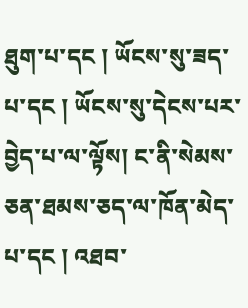ཐུག་པ་དང ། ཡོངས་སུ་ཟད་པ་དང ། ཡོངས་སུ་དེངས་པར་བྱེད་པ་ལ་ལྟོས། ང་ནི་སེམས་ཅན་ཐམས་ཅད་ལ་ཁོན་མེད་པ་དང ། འཐབ་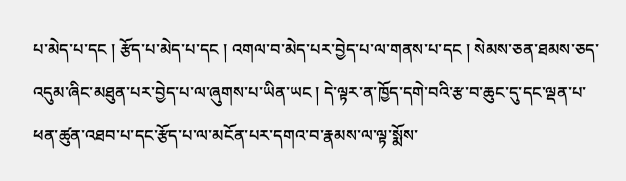པ་མེད་པ་དང ། རྩོད་པ་མེད་པ་དང ། འགལ་བ་མེད་པར་བྱེད་པ་ལ་གནས་པ་དང ། སེམས་ཅན་ཐམས་ཅད་འདུམ་ཞིང་མཐུན་པར་བྱེད་པ་ལ་ཞུགས་པ་ཡིན་ཡང ། དེ་ལྟར་ན་ཁྱོད་དགེ་བའི་རྩ་བ་ཆུང་དུ་དང་ལྡན་པ་ཕན་ཚུན་འཐབ་པ་དང་རྩོད་པ་ལ་མངོན་པར་དགའ་བ་རྣམས་ལ་ལྟ་སྨོས་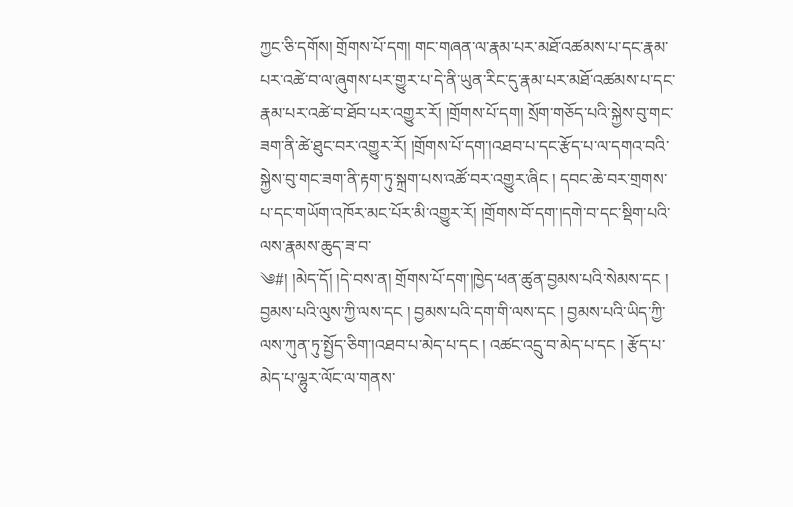ཀྱང་ཅི་དགོས། གྲོགས་པོ་དག། གང་གཞན་ལ་རྣམ་པར་མཐོ་འཚམས་པ་དང་རྣམ་པར་འཚེ་བ་ལ་ཞུགས་པར་གྱུར་པ་དེ་ནི་ཡུན་རིང་དུ་རྣམ་པར་མཐོ་འཚམས་པ་དང་རྣམ་པར་འཚེ་བ་ཐོབ་པར་འགྱུར་རོ། །གྲོགས་པོ་དག། སྲོག་གཅོད་པའི་སྐྱེས་བུ་གང་ཟག་ནི་ཚེ་ཐུང་བར་འགྱུར་རོ། །གྲོགས་པོ་དག་།འཐབ་པ་དང་རྩོད་པ་ལ་དགའ་བའི་སྐྱེས་བུ་གང་ཟག་ནི་རྟག་ཏུ་སྐྲག་པས་འཚོ་བར་འགྱུར་ཞིང ། དབང་ཆེ་བར་གྲགས་པ་དང་གཡོག་འཁོར་མང་པོར་མི་འགྱུར་རོ། །གྲོགས་བོ་དག་།དགེ་བ་དང་སྡིག་པའི་ལས་རྣམས་ཆུད་ཟ་བ་
༄#། །མེད་དོ། །དེ་བས་ན། གྲོགས་པོ་དག་།ཁྱེད་ཕན་ཚུན་བྱམས་པའི་སེམས་དང ། བྱམས་པའི་ལུས་ཀྱི་ལས་དང ། བྱམས་པའི་དག་གི་ལས་དང ། བྱམས་པའི་ཡིད་ཀྱི་ལས་ཀུན་ཏུ་སྤྱོད་ཅིག་།འཐབ་པ་མེད་པ་དང ། འཚང་འདྲུ་བ་མེད་པ་དང ། རྩོད་པ་མེད་པ་ལྷུར་ལོང་ལ་གནས་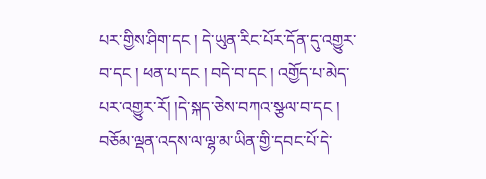པར་གྱིས་ཤིག་དང ། དེ་ཡུན་རིང་པོར་དོན་དུ་འགྱུར་བ་དང ། ཕན་པ་དང ། བདེ་བ་དང ། འགྱོད་པ་མེད་པར་འགྱུར་རོ། །དེ་སྐད་ཅེས་བཀའ་སྩལ་བ་དང ། བཅོམ་ལྡན་འདས་ལ་ལྷ་མ་ཡིན་གྱི་དབང་པོ་དེ་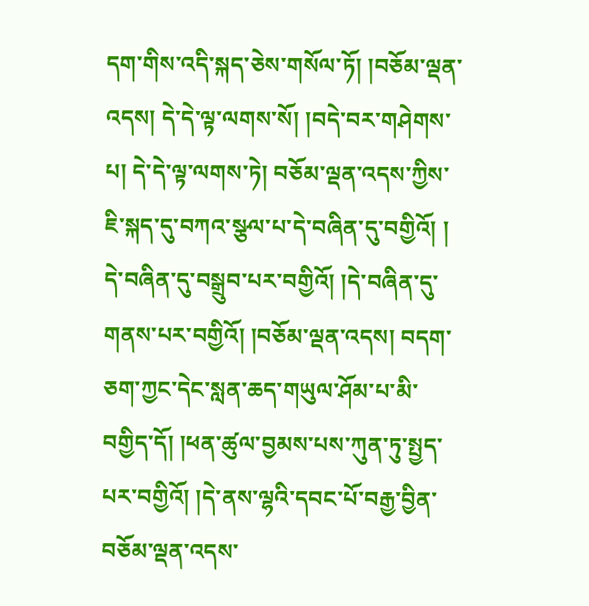དག་གིས་འདི་སྐད་ཅེས་གསོལ་ཏོ། །བཅོམ་ལྡན་འདས། དེ་དེ་ལྟ་ལགས་སོ། །བདེ་བར་གཤེགས་པ། དེ་དེ་ལྟ་ལགས་ཏེ། བཅོམ་ལྡན་འདས་ཀྱིས་ཇི་སྐད་དུ་བཀའ་སྩལ་པ་དེ་བཞིན་དུ་བགྱིའོ། ། དེ་བཞིན་དུ་བསྒྲུབ་པར་བགྱིའོ། །དེ་བཞིན་དུ་གནས་པར་བགྱིའོ། །བཅོམ་ལྡན་འདས། བདག་ཅག་ཀྱང་དེང་སླན་ཆད་གཡུལ་ཤོམ་པ་མི་བགྱིད་དོ། །ཕན་ཚུལ་བྱམས་པས་ཀུན་ཏུ་སྤྱད་པར་བགྱིའོ། །དེ་ནས་ལྷའི་དབང་པོ་བརྒྱ་བྱིན་བཅོམ་ལྡན་འདས་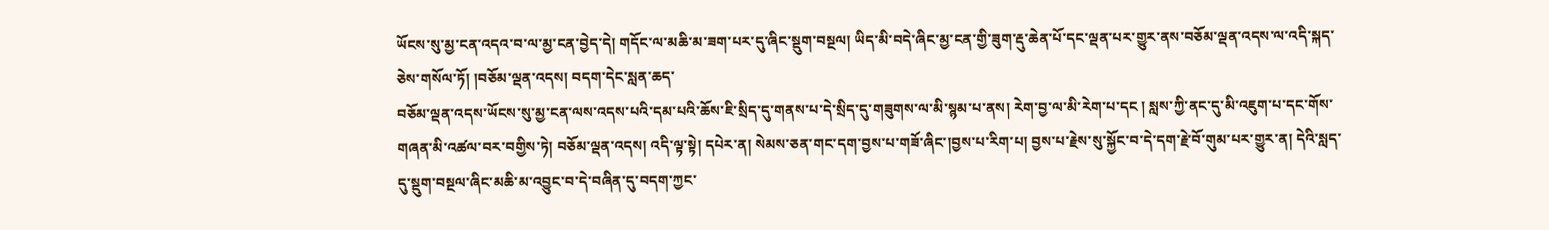ཡོངས་སུ་མྱ་ངན་འདའ་བ་ལ་མྱ་ངན་བྱེད་དེ། གདོང་ལ་མཆི་མ་ཟག་པར་དུ་ཞིང་སྡུག་བསྔལ། ཡིད་མི་བདེ་ཞིང་མྱ་ངན་གྱི་ཟུག་རྡུ་ཆེན་པོ་དང་ལྡན་པར་གྱུར་ནས་བཅོམ་ལྡན་འདས་ལ་འདི་སྐད་ཅེས་གསོལ་ཏོ། །བཅོམ་ལྡན་འདས། བདག་དེང་སླན་ཆད་
བཅོམ་ལྡན་འདས་ཡོངས་སུ་མྱ་ངན་ལས་འདས་པའི་དམ་པའི་ཆོས་ཇི་སྲིད་དུ་གནས་པ་དེ་སྲིད་དུ་གཟུགས་ལ་མི་སྙམ་པ་ནས། རེག་བྱ་ལ་མི་རེག་པ་དང ། སླས་ཀྱི་ནང་དུ་མི་འཇུག་པ་དང་གོས་གཞན་མི་འཚལ་བར་བགྱིས་ཏེ། བཅོམ་ལྡན་འདས། འདི་ལྟ་སྟེ། དཔེར་ན། སེམས་ཅན་གང་དག་བྱས་པ་གཟོ་ཞིང་།བྱས་པ་རིག་པ། བྱས་པ་རྗེས་སུ་སྐྱོང་བ་དེ་དག་རྗེ་བོ་གུམ་པར་གྱུར་ན། དེའི་སླད་དུ་སྡུག་བསྔལ་ཞིང་མཆི་མ་འབྱུང་བ་དེ་བཞིན་དུ་བདག་ཀྱང་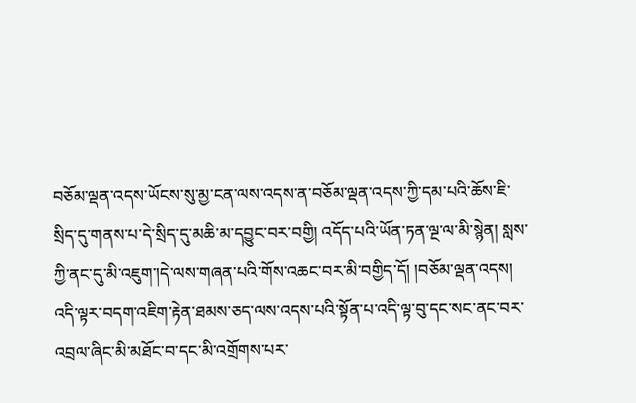བཅོམ་ལྡན་འདས་ཡོངས་སུ་མྱ་ངན་ལས་འདས་ན་བཅོམ་ལྡན་འདས་ཀྱི་དམ་པའི་ཆོས་ཇི་སྲིད་དུ་གནས་པ་དེ་སྲིད་དུ་མཆི་མ་དབྱུང་བར་བགྱི། འདོད་པའི་ཡོན་ཏན་ལྔ་ལ་མི་སྙེན། སླས་ཀྱི་ནང་དུ་མི་འཇུག་།དེ་ལས་གཞན་པའི་གོས་འཆང་བར་མི་བགྱིད་དོ། །བཅོམ་ལྡན་འདས། འདི་ལྟར་བདག་འཇིག་རྟེན་ཐམས་ཅད་ལས་འདས་པའི་སྟོན་པ་འདི་ལྟ་བུ་དང་སང་ནང་བར་འབྲལ་ཞིང་མི་མཐོང་བ་དང་མི་འགྲོགས་པར་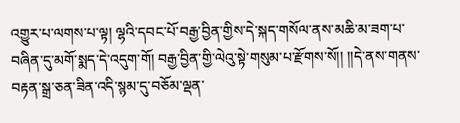འགྱུར་པ་ལགས་པ་ལྟ། ལྷའི་དབང་པོ་བརྒྱ་བྱིན་གྱིས་དེ་སྐད་གསོལ་ནས་མཆི་མ་ཟག་པ་བཞིན་དུ་མགོ་སྨད་དེ་འདུག་གོ། བརྒྱ་བྱིན་གྱི་ལེའུ་སྟེ་གསུམ་པ་རྫོགས་སོ།། །།དེ་ནས་གནས་བརྟན་སྒྲ་ཅན་ཟིན་འདི་སྙམ་དུ་བཅོམ་ལྡན་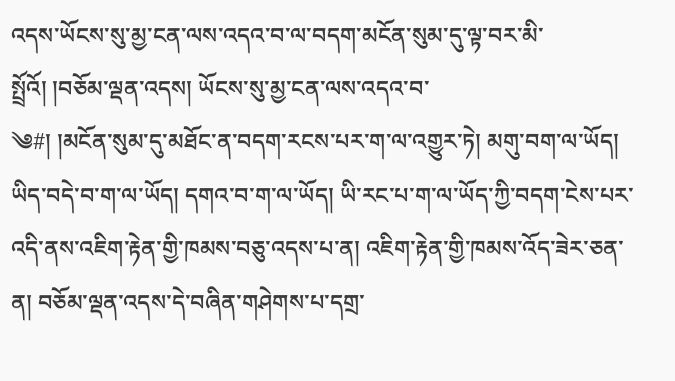འདས་ཡོངས་སུ་མྱ་ངན་ལས་འདའ་བ་ལ་བདག་མངོན་སུམ་དུ་ལྟ་བར་མི་སྤྲོའོ། །བཅོམ་ལྡན་འདས། ཡོངས་སུ་མྱ་ངན་ལས་འདའ་བ་
༄#། །མངོན་སུམ་དུ་མཐོང་ན་བདག་རངས་པར་ག་ལ་འགྱུར་ཏེ། མགུ་བག་ལ་ཡོད། ཡིད་བདེ་བ་ག་ལ་ཡོད། དགའ་བ་ག་ལ་ཡོད། ཡི་རང་པ་ག་ལ་ཡོད་ཀྱི་བདག་ངེས་པར་འདི་ནས་འཇིག་རྟེན་གྱི་ཁམས་བཅུ་འདས་པ་ན། འཇིག་རྟེན་གྱི་ཁམས་འོད་ཟེར་ཅན་ན། བཅོམ་ལྡན་འདས་དེ་བཞིན་གཤེགས་པ་དགྲ་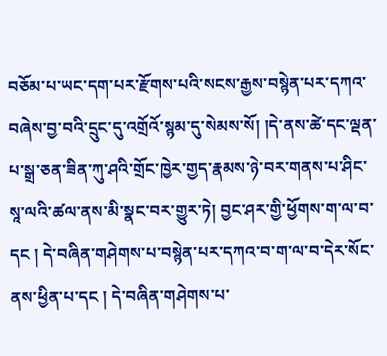བཅོམ་པ་ཡང་དག་པར་རྫོགས་པའི་སངས་རྒྱས་བསྙེན་པར་དཀའ་བཞེས་བྱ་བའི་དྲུང་དུ་འགྲོའོ་སྙམ་དུ་སེམས་སོ། །དེ་ནས་ཚེ་དང་ལྡན་པ་སྒྲ་ཅན་ཟིན་ཀུ་ཤའི་གྲོང་ཁྱེར་གྱད་རྣམས་ཉེ་བར་གནས་པ་ཤིང་སཱ་ལའི་ཚལ་ནས་མི་སྣང་བར་གྱུར་ཏེ། བྱང་ཤར་གྱི་ཕྱོགས་ག་ལ་བ་དང ། དེ་བཞིན་གཤེགས་པ་བསྙེན་པར་དཀའ་བ་ག་ལ་བ་དེར་སོང་ནས་ཕྱིན་པ་དང ། དེ་བཞིན་གཤེགས་པ་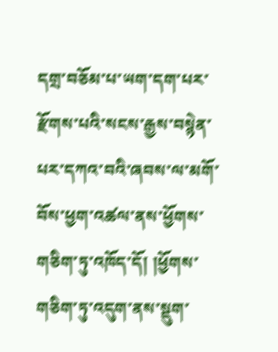དགྲ་བཅོམ་པ་ཡག་དག་པར་རྫོགས་པའི་སངས་རྒྱས་བསྙེན་པར་དཀའ་བའི་ཞབས་ལ་མགོ་བོས་ཕྱག་འཚལ་ནས་ཕྱོགས་གཅིག་ཏུ་འཁོད་དོ། །ཕྱོགས་གཅིག་ཏུ་འདུག་ནས་སྡུག་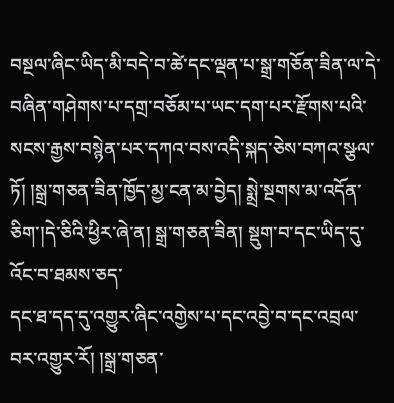བསྔལ་ཞིང་ཡིད་མི་བདེ་བ་ཚེ་དང་ལྡན་པ་སྒྲ་གཅོན་ཟིན་ལ་དེ་བཞིན་གཤེགས་པ་དགྲ་བཅོམ་པ་ཡང་དག་པར་རྫོགས་པའི་སངས་རྒྱས་བསྙེན་པར་དཀའ་བས་འདི་སྐད་ཅེས་བཀའ་སྩལ་ཏོ། །སྒྲ་གཅན་ཟིན་ཁྱོད་མྱ་ངན་མ་བྱེད། སྨྲེ་སྔགས་མ་འདོན་ཅིག་།དེ་ཅིའི་ཕྱིར་ཞེ་ན། སྒྲ་གཅན་ཟིན། སྡུག་བ་དང་ཡིད་དུ་འོང་བ་ཐམས་ཅད་
དང་ཐ་དད་དུ་འགྱུར་ཞིང་འགྱེས་པ་དང་འབྱེ་བ་དང་འབྲལ་བར་འགྱུར་རོ། །སྒྲ་གཅན་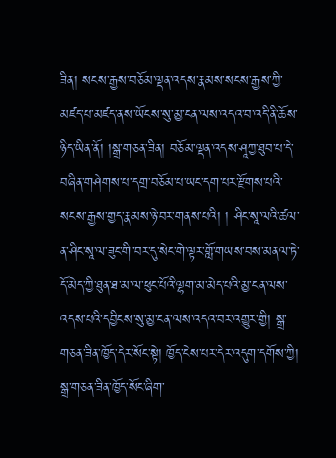ཟིན། སངས་རྒྱས་བཅོམ་ལྡན་འདས་རྣམས་སངས་རྒྱས་ཀྱི་མཛད་པ་མཛད་ནས་ཡོངས་སུ་མྱ་ངན་ལས་འདའ་བ་འདི་ནི་ཆོས་ཉིད་ཡིན་ནོ། །སྒྲ་གཅན་ཟིན། བཅོམ་ལྡན་འདས་ཤཱཀྱ་ཐུབ་པ་དེ་བཞིན་གཤེགས་པ་དགྲ་བཅོམ་པ་ཡང་དག་པར་རྫོགས་པའི་སངས་རྒྱས་གྱད་རྣམས་ཉེ་བར་གནས་པའི། ། ཤིང་སཱ་ལའི་ཚལ་ན་ཤིང་སཱ་ལ་ཟུང་གི་བར་དུ་སེང་གེ་ལྟར་གློ་གཡས་བས་མནལ་ཏེ་དོ་མེད་ཀྱི་ཐུན་ཐ་མ་ལ་ཕུང་པོའི་ལྷག་མ་མེད་པའི་མྱ་ངན་ལས་འདས་པའི་དབྱིངས་སུ་མྱ་ངན་ལས་འདའ་བར་འགྱུར་གྱི། སྒྲ་གཅན་ཟིན་ཁྱོད་དེར་སོང་སྟེ། ཁྱོད་ངེས་པར་དེར་འདུག་དགོས་ཀྱི། སྒྲ་གཅན་ཟིན་ཁྱོད་སོང་ཞིག་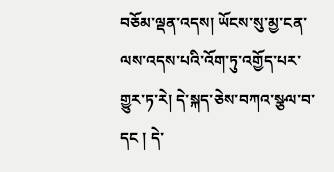བཅོམ་ལྡན་འདས། ཡོངས་སུ་མྱ་ངན་ལས་འདས་པའི་འོག་ཏུ་འགྱོད་པར་གྱུར་ཏ་རེ། དེ་སྐད་ཅེས་བཀའ་སྩལ་བ་དང ། དེ་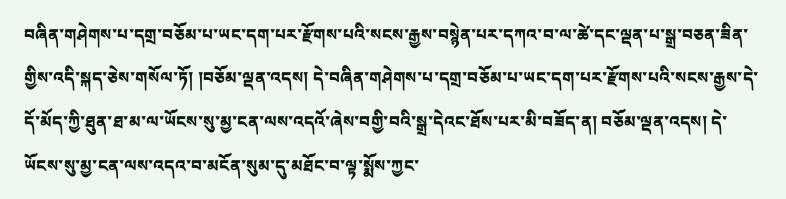བཞིན་གཤེགས་པ་དགྲ་བཅོམ་པ་ཡང་དག་པར་རྫོགས་པའི་སངས་རྒྱས་བསྙེན་པར་དཀའ་བ་ལ་ཚེ་དང་ལྡན་པ་སྒྲ་བཅན་ཟིན་གྱིས་འདི་སྐད་ཅེས་གསོལ་ཏོ། །བཅོམ་ལྡན་འདས། དེ་བཞིན་གཤེགས་པ་དགྲ་བཅོམ་པ་ཡང་དག་པར་རྫོགས་པའི་སངས་རྒྱས་དེ་དོ་མོད་ཀྱི་ཐུན་ཐ་མ་ལ་ཡོངས་སུ་མྱ་ངན་ལས་འདའོ་ཞེས་བགྱི་བའི་སྒྲ་དེའང་ཐོས་པར་མི་བཟོད་ན། བཅོམ་ལྡན་འདས། དེ་ཡོངས་སུ་མྱ་ངན་ལས་འདའ་བ་མངོན་སུམ་དུ་མཐོང་བ་ལྟ་སྨོས་ཀྱང་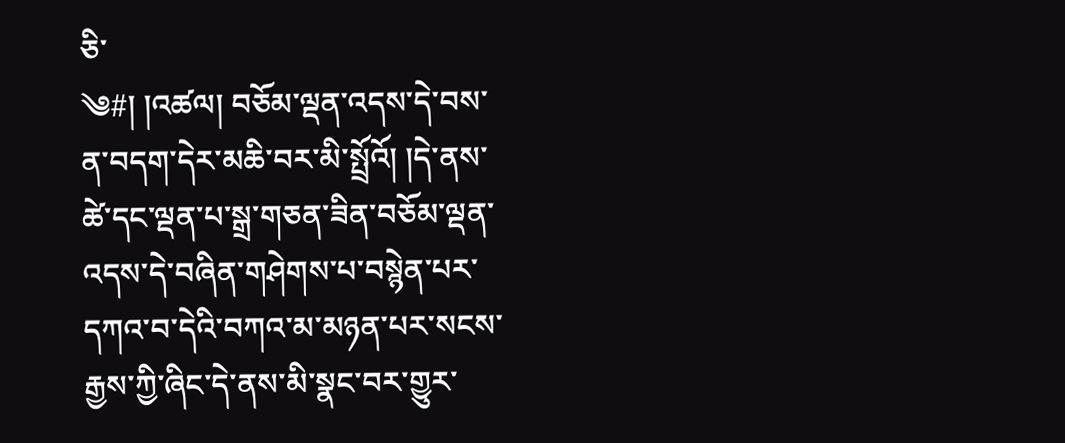ཅི་
༄#། །འཚལ། བཅོམ་ལྡན་འདས་དེ་བས་ན་བདག་དེར་མཆི་བར་མི་སྤྲོའོ། །དེ་ནས་ཚེ་དང་ལྡན་པ་སྒྲ་གཅན་ཟིན་བཅོམ་ལྡན་འདས་དེ་བཞིན་གཤེགས་པ་བསྙེན་པར་དཀའ་བ་དེའི་བཀའ་མ་མཉན་པར་སངས་རྒྱས་ཀྱི་ཞིང་དེ་ནས་མི་སྣང་བར་གྱུར་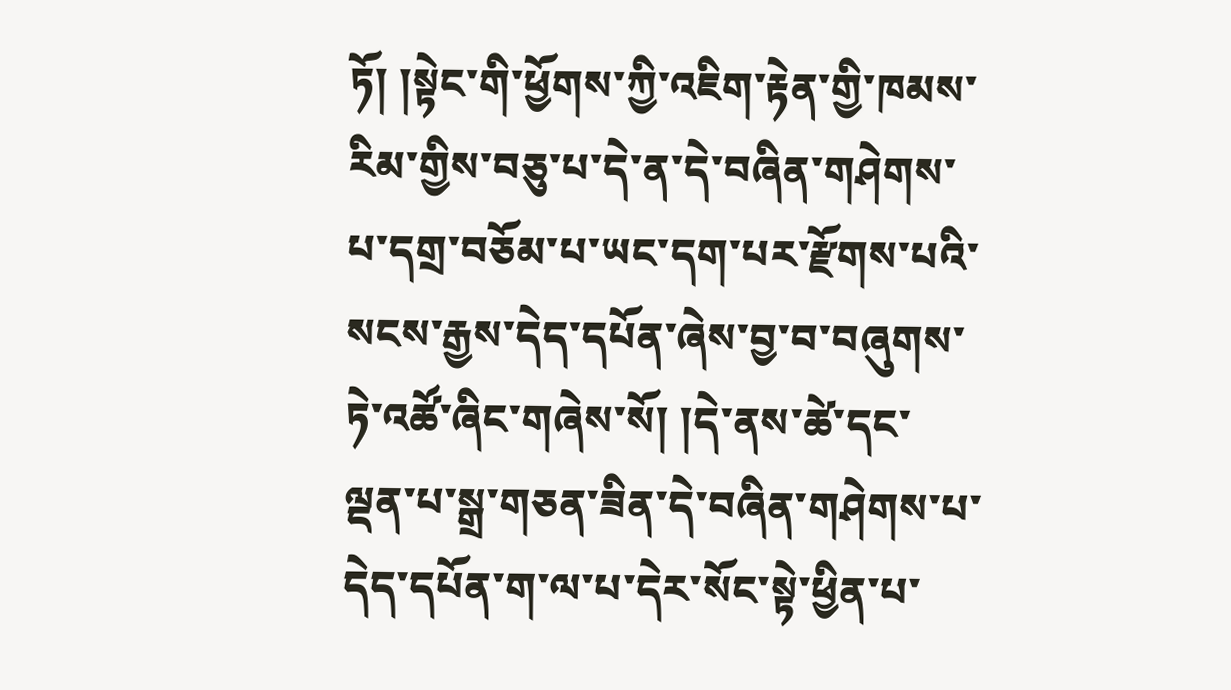ཏོ། །སྟེང་གི་ཕྱོགས་ཀྱི་འཇིག་རྟེན་གྱི་ཁམས་རིམ་གྱིས་བཅུ་པ་དེ་ན་དེ་བཞིན་གཤེགས་པ་དགྲ་བཅོམ་པ་ཡང་དག་པར་རྫོགས་པའི་སངས་རྒྱས་དེད་དཔོན་ཞེས་བྱ་བ་བཞུགས་ཏེ་འཚོ་ཞིང་གཞེས་སོ། །དེ་ནས་ཚེ་དང་ལྡན་པ་སྒྲ་གཅན་ཟིན་དེ་བཞིན་གཤེགས་པ་དེད་དཔོན་ག་ལ་པ་དེར་སོང་སྟེ་ཕྱིན་པ་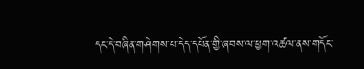དང་དེ་བཞིན་གཤེགས་པ་དེད་དཔོན་གྱི་ཞབས་ལ་ཕྱག་འཚལ་ནས་གདོང་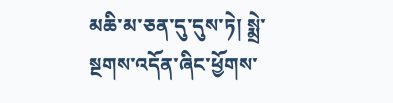མཆི་མ་ཅན་དུ་དུས་ཏེ། སྨྲེ་སྔགས་འདོན་ཞིང་ཕྱོགས་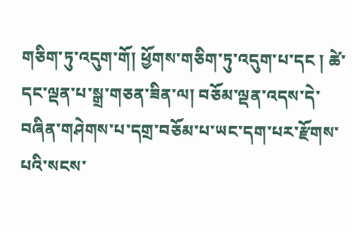གཅིག་ཏུ་འདུག་གོ། ཕྱོགས་གཅིག་ཏུ་འདུག་པ་དང ། ཚེ་དང་ལྡན་པ་སྒྲ་གཅན་ཟིན་ལ། བཅོམ་ལྡན་འདས་དེ་བཞིན་གཤེགས་པ་དགྲ་བཅོམ་པ་ཡང་དག་པར་རྫོགས་པའི་སངས་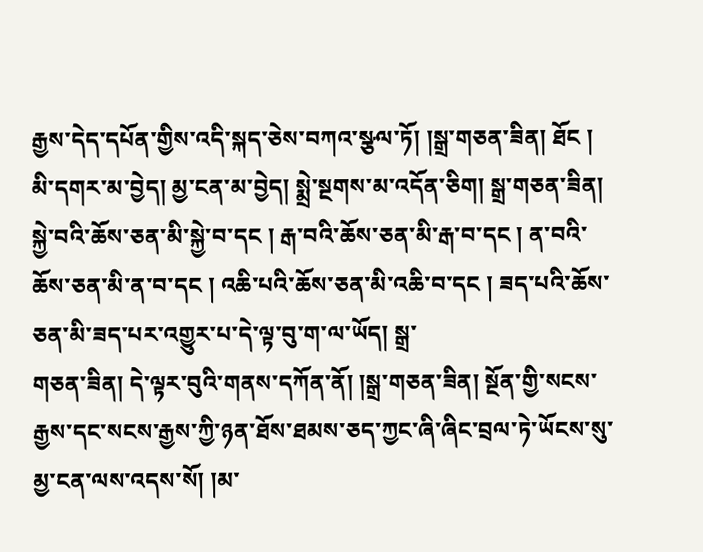རྒྱས་དེད་དཔོན་གྱིས་འདི་སྐད་ཅེས་བཀའ་སྩལ་ཏོ། །སྒྲ་གཅན་ཟིན། ཐོང ། མི་དགར་མ་བྱེད། མྱ་ངན་མ་བྱེད། སྨྲེ་སྔགས་མ་འདོན་ཅིག། སྒྲ་གཅན་ཟིན། སྐྱེ་བའི་ཆོས་ཅན་མི་སྐྱེ་བ་དང ། རྒ་བའི་ཆོས་ཅན་མི་རྒ་བ་དང ། ན་བའི་ཆོས་ཅན་མི་ན་བ་དང ། འཆི་པའི་ཆོས་ཅན་མི་འཆི་བ་དང ། ཟད་པའི་ཆོས་ཅན་མི་ཟད་པར་འགྱུར་པ་དེ་ལྟ་བུ་ག་ལ་ཡོད། སྒྲ་
གཅན་ཟིན། དེ་ལྟར་བུའི་གནས་དཀོན་ནོ། །སྒྲ་གཅན་ཟིན། སྔོན་གྱི་སངས་རྒྱས་དང་སངས་རྒྱས་ཀྱི་ཉན་ཐོས་ཐམས་ཅད་ཀྱང་ཞི་ཞིང་བྲལ་ཏེ་ཡོངས་སུ་མྱ་ངན་ལས་འདས་སོ། །མ་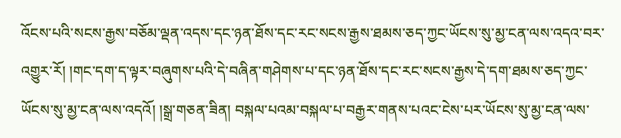འོངས་པའི་སངས་རྒྱས་བཅོམ་ལྡན་འདས་དང་ཉན་ཐོས་དང་རང་སངས་རྒྱས་ཐམས་ཅད་ཀྱང་ཡོངས་སུ་མྱ་ངན་ལས་འདའ་བར་འགྱུར་རོ། །གང་དག་ད་ལྟར་བཞུགས་པའི་དེ་བཞིན་གཤེགས་པ་དང་ཉན་ཐོས་དང་རང་སངས་རྒྱས་དེ་དག་ཐམས་ཅད་ཀྱང་ཡོངས་སུ་མྱ་ངན་ལས་འདའོ། །སྒྲ་གཅན་ཟིན། བསྐལ་པའམ་བསྐལ་པ་བརྒྱར་གནས་པའང་ངེས་པར་ཡོངས་སུ་མྱ་ངན་ལས་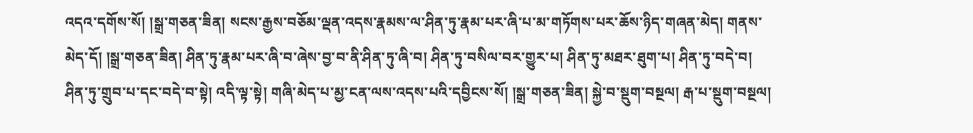འདའ་དགོས་སོ། །སྒྲ་གཅན་ཟིན། སངས་རྒྱས་བཅོམ་ལྡན་འདས་རྣམས་ལ་ཤིན་ཏུ་རྣམ་པར་ཞི་པ་མ་གཏོགས་པར་ཆོས་ཉིད་གཞན་མེད། གནས་མེད་དོ། །སྒྲ་གཅན་ཟིན། ཤིན་ཏུ་རྣམ་པར་ཞི་བ་ཞེས་བྱ་བ་ནི་ཤིན་ཏུ་ཞི་བ། ཤིན་ཏུ་བསིལ་བར་གྱུར་པ། ཤིན་ཏུ་མཐར་ཐུག་པ། ཤིན་ཏུ་བདེ་བ། ཤིན་ཏུ་གྲུབ་པ་དང་བདེ་བ་སྟེ། འདི་ལྟ་སྟེ། གཞི་མེད་པ་མྱ་ངན་ལས་འདས་པའི་དབྱིངས་སོ། །སྒྲ་གཅན་ཟིན། སྐྱེ་བ་སྡུག་བསྔལ། རྒ་པ་སྡུག་བསྔལ།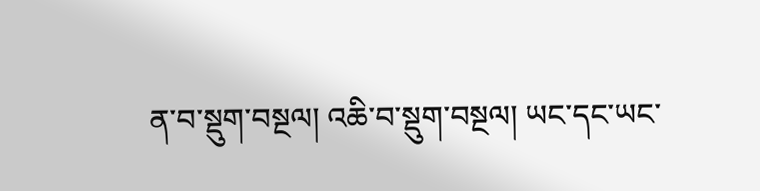ན་བ་སྡུག་བསྔལ། འཆི་བ་སྡུག་བསྔལ། ཡང་དང་ཡང་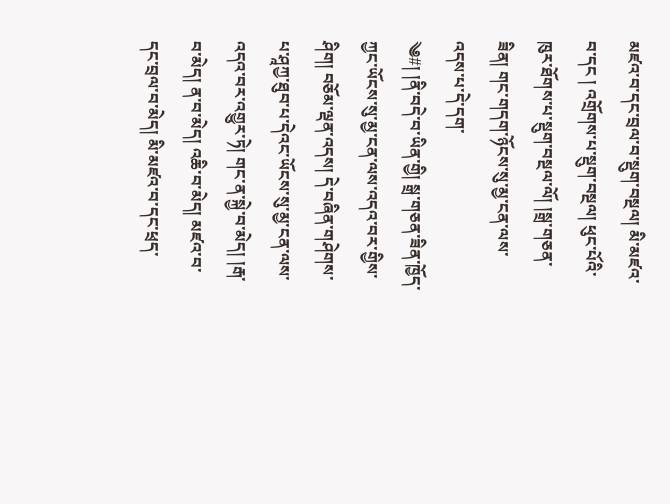མཛའ་བ་དང་བྲལ་བ་སྡུག་བསྔལ། མི་མཛའ་བ་དང ། འགྲོགས་པ་སྡུག་བསྔལ། ཕུང་པོའི་ཁུར་ཐོགས་པ་སྡུག་བསྔལ་ལོ། །སྒྲ་གཅན་ཟིན། གང་གདག་ཉོངས་སུ་མྱ་ངན་ལས་འདས་པ་དེ་དག་
༄#། །ནི་བདེ་བ་ཡིན་གྱི། སྒྲ་གཅན་ཟིན་ཁྱོད་ཀྱང་ཡོངས་སུ་མྱ་ངན་ལས་འདའ་བར་གྱིས་ཤིག། བཅོམ་ལྡན་འདས། དེ་བཞིན་གཤེགས་པ་ཤཱཀྱ་ཐུབ་པ་དེའང་ཡོངས་སུ་མྱ་ངན་ལས་འདའ་བར་འགྱུར་ཏེ། གང་ན་སྐྱེ་བ་མེད། །རྒ་བ་མེད། ན་བ་མེད། འཆི་བ་མེད། མཛའ་བ་དང་བྲལ་བ་མེད། མི་མཛའ་བ་དང་ཕྲད་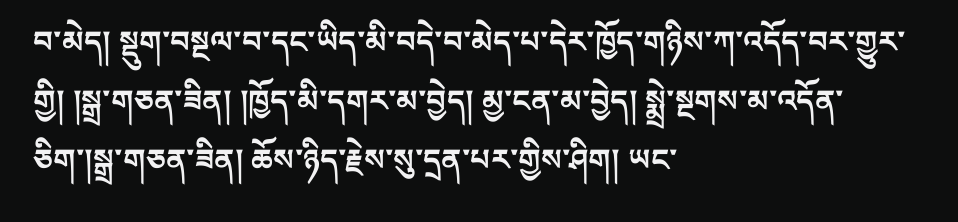བ་མེད། སྡུག་བསྔལ་བ་དང་ཡིད་མི་བདེ་བ་མེད་པ་དེར་ཁྱོད་གཉིས་ཀ་འདོད་བར་གྱུར་གྱི། །སྒྲ་གཅན་ཟིན། །ཁྱོད་མི་དགར་མ་བྱེད། མྱ་ངན་མ་བྱེད། སྨྲེ་སྔགས་མ་འདོན་ཅིག་།སྒྲ་གཅན་ཟིན། ཆོས་ཉིད་རྗེས་སུ་དྲན་པར་གྱིས་ཤིག། ཡང་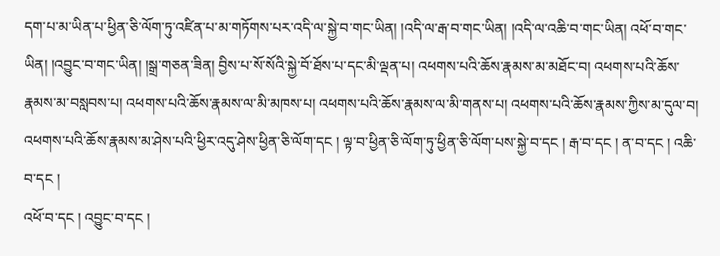དག་པ་མ་ཡིན་པ་ཕྱིན་ཅི་ལོག་ཏུ་འཛིན་པ་མ་གཏོགས་པར་འདི་ལ་སྐྱེ་བ་གང་ཡིན། །འདི་ལ་རྒ་བ་གང་ཡིན། །འདི་ལ་འཆི་བ་གང་ཡིན། འཕོ་བ་གང་ཡིན། །འབྱུང་བ་གང་ཡིན། །སྒྲ་གཅན་ཟིན། བྱིས་པ་སོ་སོའི་སྐྱེ་བོ་ཐོས་པ་དང་མི་ལྡན་པ། འཕགས་པའི་ཆོས་རྣམས་མ་མཐོང་བ། འཕགས་པའི་ཆོས་རྣམས་མ་བསླབས་པ། འཕགས་པའི་ཆོས་རྣམས་ལ་མི་མཁས་པ། འཕགས་པའི་ཆོས་རྣམས་ལ་མི་གནས་པ། འཕགས་པའི་ཆོས་རྣམས་ཀྱིས་མ་དུལ་བ། འཕགས་པའི་ཆོས་རྣམས་མ་ཤེས་པའི་ཕྱིར་འདུ་ཤེས་ཕྱིན་ཅི་ལོག་དང ། ལྟ་བ་ཕྱིན་ཅི་ལོག་ཏུ་ཕྱིན་ཅི་ལོག་པས་སྐྱེ་བ་དང ། རྒ་བ་དང ། ན་བ་དང ། འཆི་བ་དང །
འཕོ་བ་དང ། འབྱུང་བ་དང །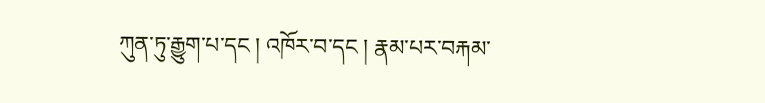ཀུན་ཏུ་རྒྱུག་པ་དང ། འཁོར་བ་དང ། རྣམ་པར་བརྐམ་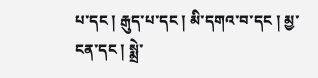པ་དང ། རྒུད་པ་དང ། མི་དགའ་བ་དང ། མྱ་ངན་དང ། སྨྲེ་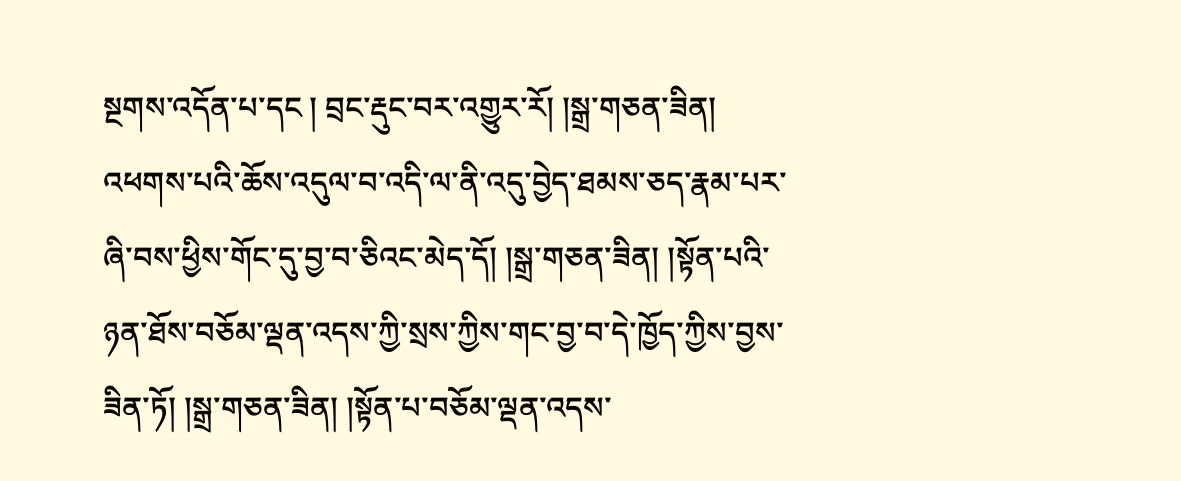སྔགས་འདོན་པ་དང ། བྲང་རྡུང་བར་འགྱུར་རོ། །སྒྲ་གཅན་ཟིན། འཕགས་པའི་ཆོས་འདུལ་བ་འདི་ལ་ནི་འདུ་བྱེད་ཐམས་ཅད་རྣམ་པར་ཞི་བས་ཕྱིས་གོང་དུ་བྱ་བ་ཅིའང་མེད་དོ། །སྒྲ་གཅན་ཟིན། །སྟོན་པའི་ཉན་ཐོས་བཅོམ་ལྡན་འདས་ཀྱི་སྲས་ཀྱིས་གང་བྱ་བ་དེ་ཁྱོད་ཀྱིས་བྱས་ཟིན་ཏོ། །སྒྲ་གཅན་ཟིན། །སྟོན་པ་བཅོམ་ལྡན་འདས་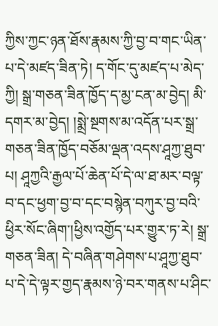ཀྱིས་ཀྱང་ཉན་ཐོས་རྣམས་ཀྱི་བྱ་བ་གང་ཡིན་པ་དེ་མཛད་ཟིན་ཏེ། ད་གོང་དུ་མཛད་པ་མེད་ཀྱི། སྒྲ་གཅན་ཟིན་ཁྱོད་ད་མྱ་ངན་མ་བྱེད། མི་དགར་མ་བྱེད། །སྨྲེ་སྔགས་མ་འདོན་པར་སྒྲ་གཅན་ཟིན་ཁྱོད་བཅོམ་ལྡན་འདས་ཤཱཀྱ་ཐུབ་པ། ཤཱཀྱའི་རྒྱལ་པོ་ཆེན་པོ་དེ་ལ་ཐ་མར་བལྟ་བ་དང་ཕྱག་བྱ་བ་དང་བསྙེན་བཀུར་བྱ་བའི་ཕྱིར་སོང་ཞིག་།ཕྱིས་འགྱོད་པར་གྱུར་ཏ་རེ། སྒྲ་གཅན་ཟིན། དེ་བཞིན་གཤེགས་པ་ཤཱཀྱ་ཐུབ་པ་དེ་དེ་ལྟར་གྱད་རྣམས་ཉེ་བར་གནས་པ་ཤིང་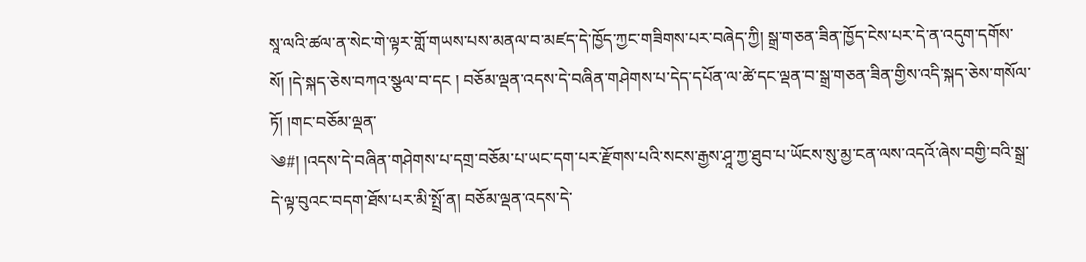སཱ་ལའི་ཚལ་ན་སེང་གེ་ལྟར་གློ་གཡས་པས་མནལ་བ་མཛད་དེ་ཁྱོད་ཀྱང་གཟིགས་པར་བཞེད་ཀྱི། སྒྲ་གཅན་ཟིན་ཁྱོད་ངེས་པར་དེ་ན་འདུག་དགོས་སོ། །དེ་སྐད་ཅེས་བཀའ་སྩལ་བ་དང ། བཅོམ་ལྡན་འདས་དེ་བཞིན་གཤེགས་པ་དེད་དཔོན་ལ་ཚེ་དང་ལྡན་བ་སྒྲ་གཅན་ཟིན་གྱིས་འདི་སྐད་ཅེས་གསོལ་ཏོ། །གང་བཅོམ་ལྡན་
༄#། །འདས་དེ་བཞིན་གཤེགས་པ་དགྲ་བཅོམ་པ་ཡང་དག་པར་རྫོགས་པའི་སངས་རྒྱས་ཤཱ་ཀྱ་ཐུབ་པ་ཡོངས་སུ་མྱ་ངན་ལས་འདའོ་ཞེས་བགྱི་བའི་སྒྲ་དེ་ལྟ་བུའང་བདག་ཐོས་པར་མི་སྤྲོ་ན། བཅོམ་ལྡན་འདས་དེ་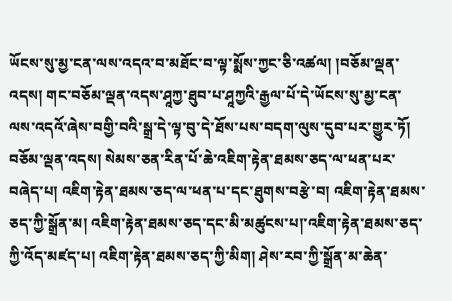ཡོངས་སུ་མྱ་ངན་ལས་འདའ་བ་མཐོང་བ་ལྟ་སྨོས་ཀྱང་ཅི་འཚལ། །བཅོམ་ལྡན་འདས། གང་བཅོམ་ལྡན་འདས་ཤཱཀྱ་ཐུབ་པ་ཤཱཀྱའི་རྒྱལ་པོ་དེ་ཡོངས་སུ་མྱ་ངན་ལས་འདའོ་ཞེས་བགྱི་བའི་སྒྲ་དེ་ལྟ་བུ་དེ་ཐོས་པས་བདག་ལུས་དུབ་པར་གྱུར་ཏོ། བཅོམ་ལྡན་འདས། སེམས་ཅན་རིན་པོ་ཆེ་འཇིག་རྟེན་ཐམས་ཅད་ལ་ཕན་པར་བཞེད་པ། འཇིག་རྟེན་ཐམས་ཅད་ལ་ཕན་པ་དང་ཐུགས་བརྩེ་བ། འཇིག་རྟེན་ཐམས་ཅད་ཀྱི་སྒྲོན་མ། འཇིག་རྟེན་ཐམས་ཅད་དང་མི་མཚུངས་པ།་འཇིག་རྟེན་ཐམས་ཅད་ཀྱི་འོད་མཛད་པ། འཇིག་རྟེན་ཐམས་ཅད་ཀྱི་མིག། ཤེས་རབ་ཀྱི་སྒྲོན་མ་ཆེན་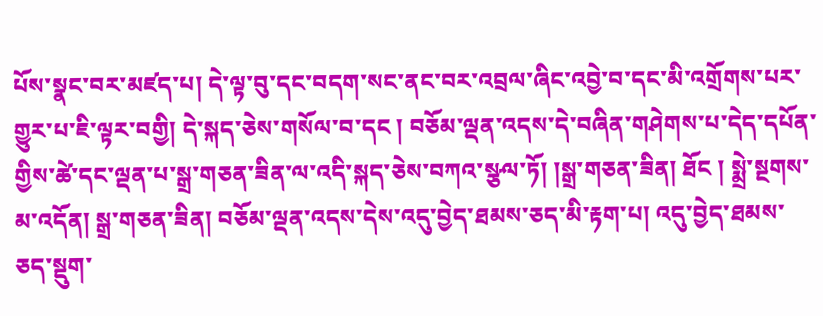པོས་སྣང་བར་མཛད་པ། དེ་ལྟ་བུ་དང་བདག་སང་ནང་བར་འབྲལ་ཞིང་འབྱེ་བ་དང་མི་འགྲོགས་པར་གྱུར་པ་ཇི་ལྟར་བགྱི། དེ་སྐད་ཅེས་གསོལ་བ་དང ། བཅོམ་ལྡན་འདས་དེ་བཞིན་གཤེགས་པ་དེད་དཔོན་གྱིས་ཚེ་དང་ལྡན་པ་སྒྲ་གཅན་ཟིན་ལ་འདི་སྐད་ཅེས་བཀའ་སྩལ་ཏོ། །སྒྲ་གཅན་ཟིན། ཐོང ། སྨྲེ་སྔགས་མ་འདོན། སྒྲ་གཅན་ཟིན། བཅོམ་ལྡན་འདས་དེས་འདུ་བྱེད་ཐམས་ཅད་མི་རྟག་པ། འདུ་བྱེད་ཐམས་
ཅད་སྡུག་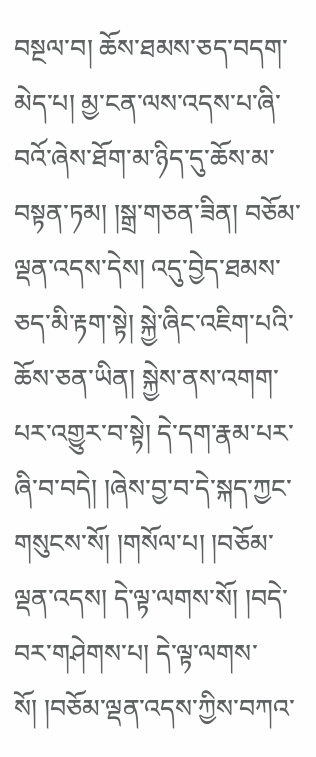བསྔལ་བ། ཆོས་ཐམས་ཅད་བདག་མེད་པ། མྱ་ངན་ལས་འདས་པ་ཞི་བའོ་ཞེས་ཐོག་མ་ཉིད་དུ་ཆོས་མ་བསྟན་ཏམ། །སྒྲ་གཅན་ཟིན། བཅོམ་ལྡན་འདས་དེས། འདུ་བྱེད་ཐམས་ཅད་མི་རྟག་སྟེ། སྐྱེ་ཞིང་འཇིག་པའི་ཆོས་ཅན་ཡིན། སྐྱེས་ནས་འགག་པར་འགྱུར་བ་སྟེ། དེ་དག་རྣམ་པར་ཞི་བ་བདེ། །ཞེས་བྱ་བ་དེ་སྐད་ཀྱང་གསུངས་སོ། །གསོལ་པ། །བཅོམ་ལྡན་འདས། དེ་ལྟ་ལགས་སོ། །བདེ་བར་གཤེགས་པ། དེ་ལྟ་ལགས་སོ། །བཅོམ་ལྡན་འདས་ཀྱིས་བཀའ་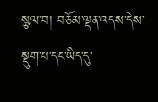སྩལ་བ། བཅོམ་ལྡན་འདས་དེས་སྡུག་པ་དང་ཡིད་དུ་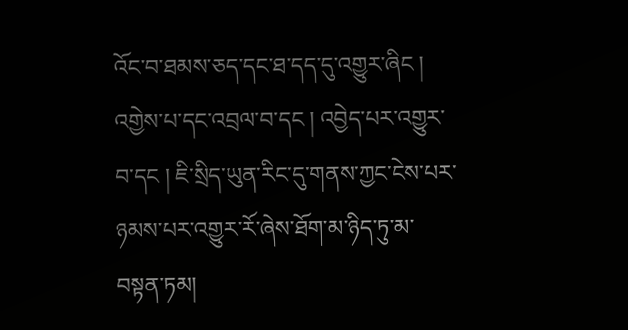འོང་བ་ཐམས་ཅད་དང་ཐ་དད་དུ་འགྱུར་ཞིང ། འགྱེས་པ་དང་འབྲལ་བ་དང ། འབྱེད་པར་འགྱུར་བ་དང ། ཇི་སྲིད་ཡུན་རིང་དུ་གནས་ཀྱང་ངེས་པར་ཉམས་པར་འགྱུར་རོ་ཞེས་ཐོག་མ་ཉིད་ཏུ་མ་བསྟན་ཏམ།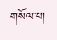གསོལ་པ།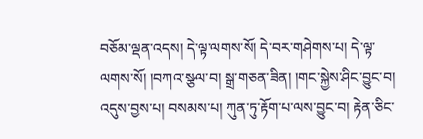བཅོམ་ལྡན་འདས། དེ་ལྟ་ལགས་སོ། དེ་བར་གཤེགས་པ། དེ་ལྟ་ལགས་སོ། །བཀའ་སྩལ་བ། སྒྲ་གཅན་ཟིན། །གང་སྐྱེས་ཤིང་བྱུང་བ། འདུས་བྱས་པ། བསམས་པ། ཀུན་ཏུ་རྟོག་པ་ལས་བྱུང་བ། རྟེན་ཅིང་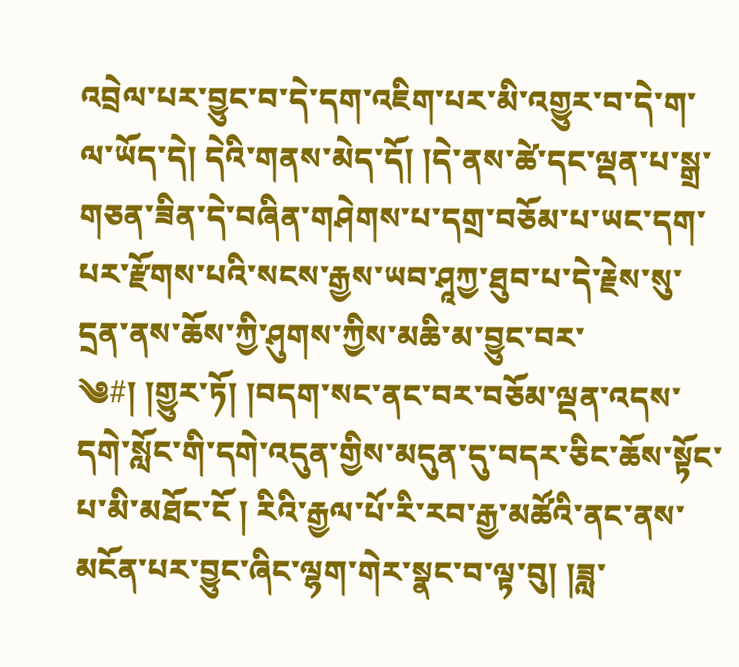འབྲེལ་པར་བྱུང་བ་དེ་དག་འཇིག་པར་མི་འགྱུར་བ་དེ་ག་ལ་ཡོད་དེ། དེའི་གནས་མེད་དོ། །དེ་ནས་ཚེ་དང་ལྡན་པ་སྒྲ་གཅན་ཟིན་དེ་བཞིན་གཤེགས་པ་དགྲ་བཅོམ་པ་ཡང་དག་པར་རྫོགས་པའི་སངས་རྒྱས་ཡབ་ཤཱཀྱ་ཐུབ་པ་དེ་རྗེས་སུ་དྲན་ནས་ཆོས་ཀྱི་ཤུགས་ཀྱིས་མཆི་མ་བྱུང་བར་
༄#། །གྱུར་ཏོ། །བདག་སང་ནང་བར་བཅོམ་ལྡན་འདས་དགེ་སློང་གི་དགེ་འདུན་གྱིས་མདུན་དུ་བདར་ཅིང་ཆོས་སྟོང་པ་མི་མཐོང་ངོ ། རིའི་རྒྱལ་པོ་རི་རབ་རྒྱ་མཚོའི་ནང་ནས་མངོན་པར་བྱུང་ཞིང་ལྷག་གེར་སྣང་བ་ལྟ་བུ། །ཟླ་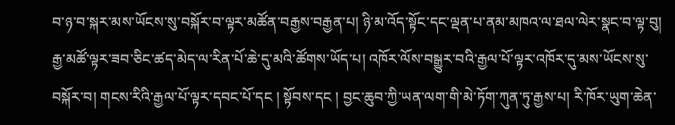བ་ཉ་བ་སྐར་མས་ཡོངས་སུ་བསྐོར་བ་ལྟར་མཚོན་བརྒྱས་བརྒྱན་པ། ཉི་མ་འོད་སྟོང་དང་ལྡན་པ་ནམ་མཁའ་ལ་ཐལ་ལེར་སྣང་བ་ལྟ་བུ། རྒྱ་མཚོ་ལྟར་ཟབ་ཅིང་ཚད་མེད་ལ་རིན་པོ་ཆེ་དུ་མའི་ཚོགས་ཡོད་པ། འཁོར་ལོས་བསྒྱུར་བའི་རྒྱལ་པོ་ལྟར་འཁོར་དུ་མས་ཡོངས་སུ་བསྐོར་བ། གངས་རིའི་རྒྱལ་པོ་ལྟར་དབང་པོ་དང ། སྟོབས་དང ། བྱང་ཆུབ་ཀྱི་ཡན་ལག་གི་མེ་ཏོག་ཀུན་ཏུ་རྒྱས་པ། རི་ཁོར་ཡུག་ཆེན་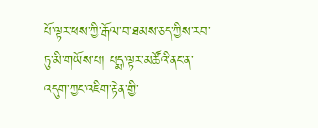པོ་ལྟར་ཕས་ཀྱི་རྒོལ་བ་ཐམས་ཅད་ཀྱིས་རབ་ཏུ་མི་གཡོས་པ། པདྨ་ལྟར་མཚོའི་ནང་ན་འདུག་ཀྱང་འཇིག་རྟེན་གྱི་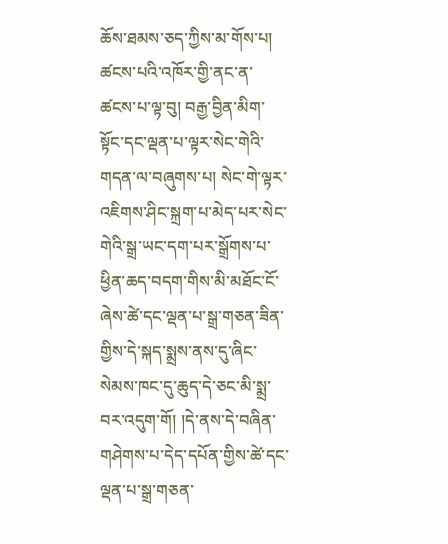ཆོས་ཐམས་ཅད་ཀྱིས་མ་གོས་པ། ཚངས་པའི་འཁོར་གྱི་ནང་ན་ཚངས་པ་ལྟ་བུ། བརྒྱ་བྱིན་མིག་སྟོང་དང་ལྡན་པ་ལྟར་སེང་གེའི་གདན་ལ་བཞུགས་པ། སེང་གེ་ལྟར་འཇིགས་ཤིང་སྐྲག་པ་མེད་པར་སེང་གེའི་སྒྲ་ཡང་དག་པར་སྒྲོགས་པ་ཕྱིན་ཆད་བདག་གིས་མི་མཐོང་ངོ་ཞེས་ཚེ་དང་ལྡན་པ་སྒྲ་གཅན་ཟིན་གྱིས་དེ་སྐད་སྨྲས་ནས་དུ་ཞིང་སེམས་ཁང་དུ་ཆུད་དེ་ཅང་མི་སྨྲ་བར་འདུག་གོ། །དེ་ནས་དེ་བཞིན་གཤེགས་པ་དེད་དཔོན་གྱིས་ཚེ་དང་ལྡན་པ་སྒྲ་གཅན་